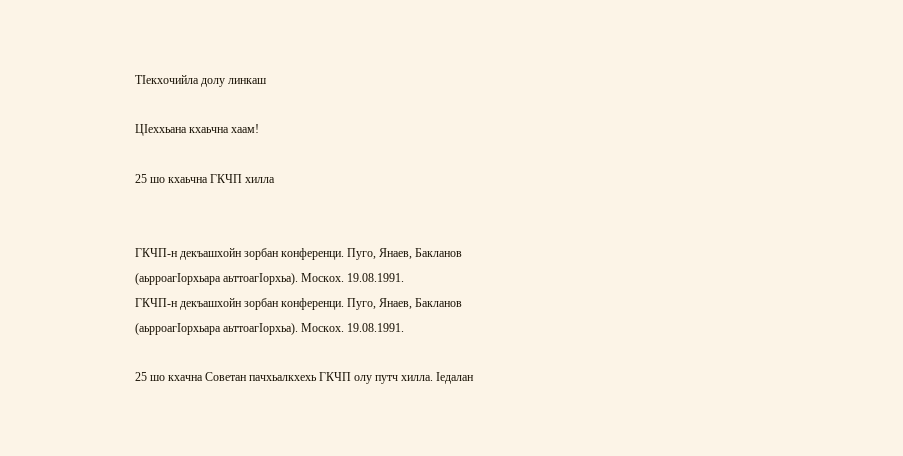ТIекхочийла долу линкаш

ЦIеххьана кхаьчна хаам!

25 шо кхаьчна ГКЧП хилла


ГКЧП-н декъашхойн зорбан конференци. Пуго, Янаев, Бакланов (аьрроагIорхьара аьттоагIорхьа). Москох. 19.08.1991.
ГКЧП-н декъашхойн зорбан конференци. Пуго, Янаев, Бакланов (аьрроагIорхьара аьттоагIорхьа). Москох. 19.08.1991.

25 шо кхачна Советан пачхьалкхехь ГКЧП олу путч хилла. Iедалан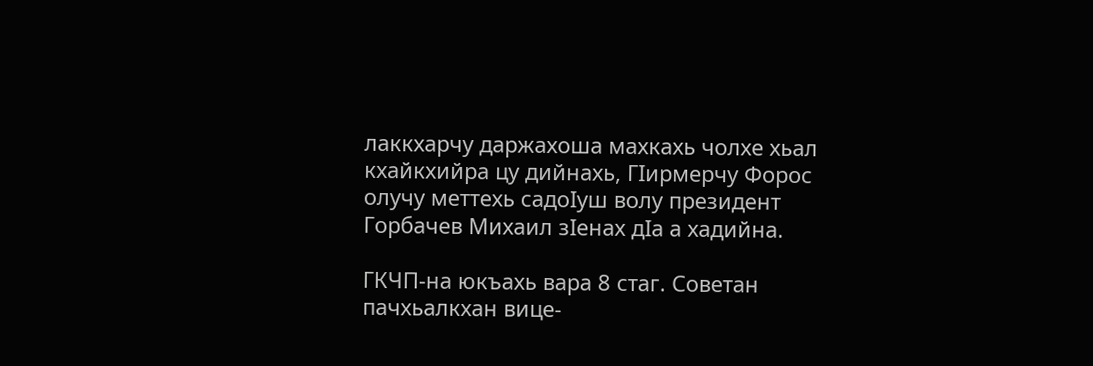лаккхарчу даржахоша махкахь чолхе хьал кхайкхийра цу дийнахь, ГIирмерчу Форос олучу меттехь садоIуш волу президент Горбачев Михаил зIенах дIа а хадийна.

ГКЧП-на юкъахь вара 8 стаг. Советан пачхьалкхан вице-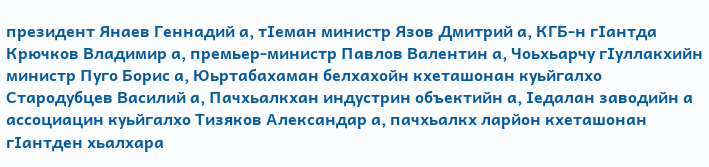президент Янаев Геннадий а, тIеман министр Язов Дмитрий а, КГБ-н гIантда Крючков Владимир а, премьер-министр Павлов Валентин а, Чоьхьарчу гIуллакхийн министр Пуго Борис а, Юьртабахаман белхахойн кхеташонан куьйгалхо Стародубцев Василий а, Пачхьалкхан индустрин объектийн а, Iедалан заводийн а ассоциацин куьйгалхо Тизяков Александар а, пачхьалкх ларйон кхеташонан гIантден хьалхара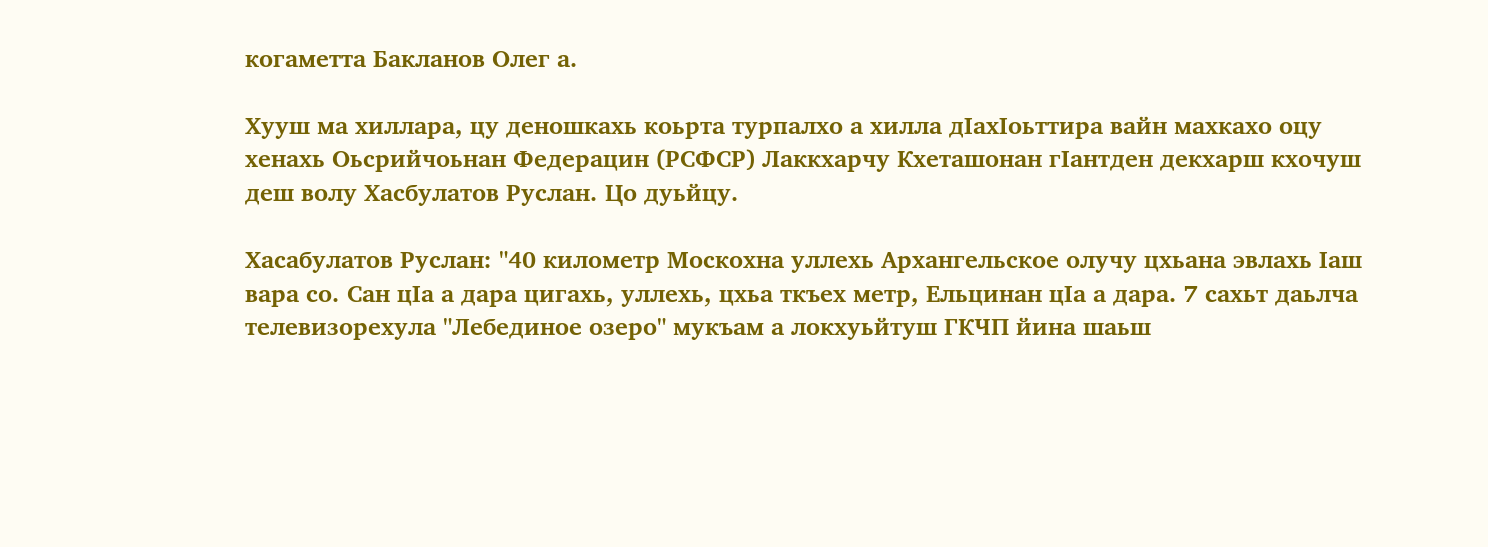когаметта Бакланов Олег а.

Хууш ма хиллара, цу деношкахь коьрта турпалхо а хилла дIахIоьттира вайн махкахо оцу хенахь Оьсрийчоьнан Федерацин (РСФСР) Лаккхарчу Кхеташонан гIантден декхарш кхочуш деш волу Хасбулатов Руслан. Цо дуьйцу.

Хасабулатов Руслан: "40 километр Москохна уллехь Архангельское олучу цхьана эвлахь Iаш вара со. Сан цIа а дара цигахь, уллехь, цхьа ткъех метр, Ельцинан цIа а дара. 7 сахьт даьлча телевизорехула "Лебединое озеро" мукъам а локхуьйтуш ГКЧП йина шаьш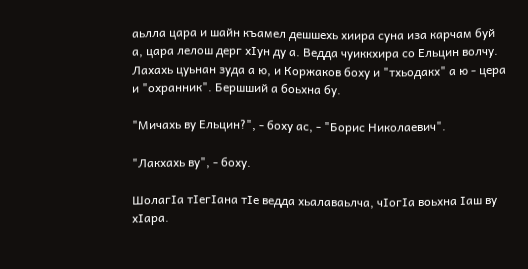аьлла цара и шайн къамел дешшехь хиира суна иза карчам буй а, цара лелош дерг хIун ду а. Ведда чуиккхира со Ельцин волчу. Лахахь цуьнан зуда а ю, и Коржаков боху и "тхьодакх" а ю - цера и "охранник". Бершший а боьхна бу.

"Мичахь ву Ельцин?", - боху ас, - "Борис Николаевич".

"Лакхахь ву", - боху.

ШолагIа тIегIана тIе ведда хьалаваьлча, чIогIа воьхна Iаш ву хIара.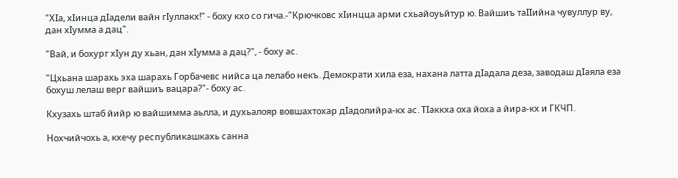"ХIа, хIинца дIадели вайн гIуллакх!" - боху кхо со гича.-"Крючковс хIинцца арми схьайоуьйтур ю. Вайшиъ таIIийна чувуллур ву, дан хIумма а дац".

"Вай, и бохург хIун ду хьан, дан хIумма а дац?", - боху ас.

"Цхьана шарахь эха шарахь Горбачевс нийса ца лелабо некъ. Демократи хила еза, нахана латта дIадала деза, заводаш дIаяла еза бохуш лелаш верг вайшиъ вацара?"- боху ас.

Кхузахь штаб йийр ю вайшимма аьлла, и духьалояр вовшахтохар дIадолийра-кх ас. ТIаккха оха йоха а йира-кх и ГКЧП.

Нохчийчохь а, кхечу республикашкахь санна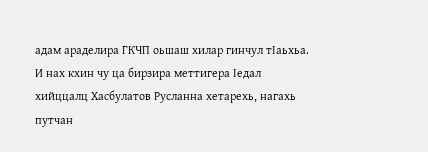адам араделира ГКЧП оьшаш хилар гинчул тIаьхьа. И нах кхин чу ца бирзира меттигера Iедал хийццалц Хасбулатов Русланна хетарехь, нагахь путчан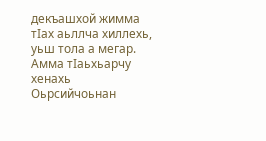декъашхой жимма тIах аьллча хиллехь, уьш тола а мегар. Амма тIаьхьарчу хенахь Оьрсийчоьнан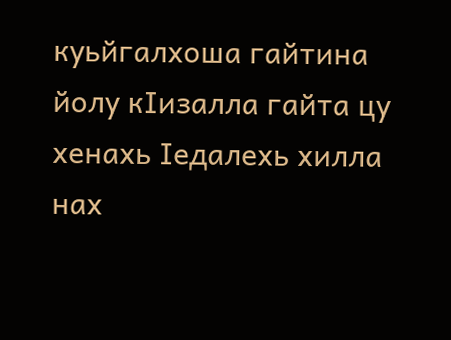куьйгалхоша гайтина йолу кIизалла гайта цу хенахь Iедалехь хилла нах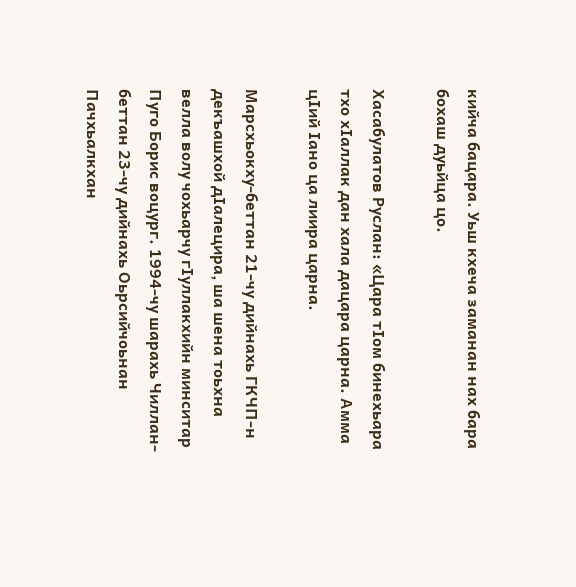кийча бацара. Уьш кхеча заманан нах бара бохаш дуьйца цо.

Хасабулатов Руслан: «Цара тIом бинехьара тхо хIаллак дан хала дацара царна. Амма цIий Iано ца лиира царна.

Марсхьокху-беттан 21-чу дийнахь ГКЧП-н декъашхой дIалецира, ша шена тоьхна велла волу чохьарчу гIуллакхийн минситар Пуго Борис воцург. 1994-чу шарахь Чиллан-беттан 23-чу дийнахь Оьрсийчоьнан Пачхьалкхан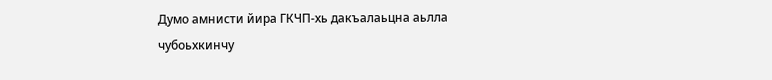Думо амнисти йира ГКЧП-хь дакъалаьцна аьлла чубоьхкинчу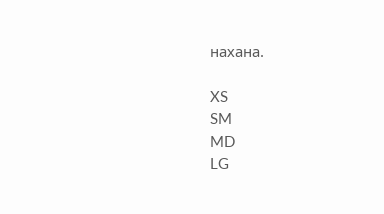нахана.

XS
SM
MD
LG